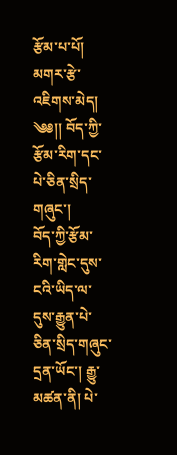རྩོམ་པ་པོ། མགར་རྩེ་འཇིགས་མེད།
༄༅།། བོད་ཀྱི་རྩོམ་རིག་དང་པེ་ཅིན་སྲིད་གཞུང་།
བོད་ཀྱི་རྩོམ་རིག་གླེང་དུས་ངའི་ཡིད་ལ་དུས་རྒྱུན་པེ་ཅིན་སྲིད་གཞུང་དྲན་ཡོང་། རྒྱུ་མཚན་ནི། པེ་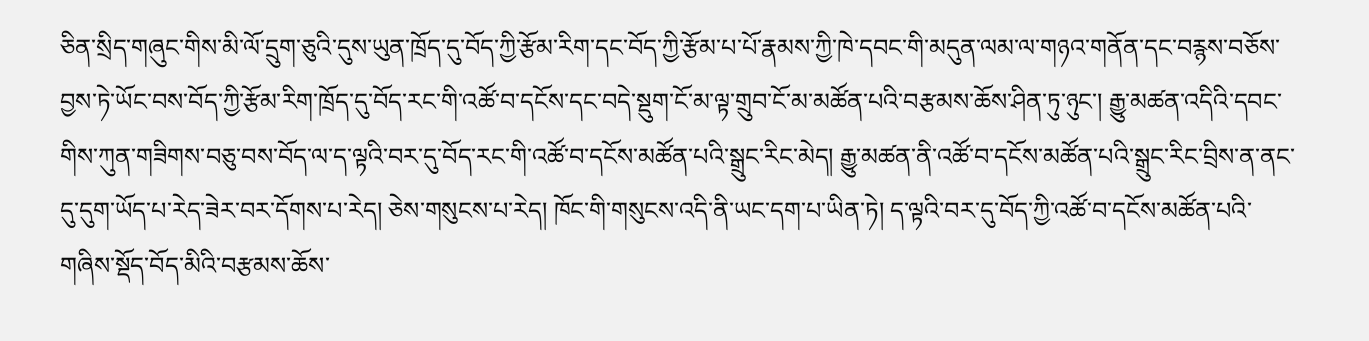ཅིན་སྲིད་གཞུང་གིས་མི་ལོ་དྲུག་ཅུའི་དུས་ཡུན་ཁྲོད་དུ་བོད་ཀྱི་རྩོམ་རིག་དང་བོད་ཀྱི་རྩོམ་པ་པོ་རྣམས་ཀྱི་ཁེ་དབང་གི་མདུན་ལམ་ལ་གཉའ་གནོན་དང་བརྙས་བཅོས་བྱས་ཏེ་ཡོང་བས་བོད་ཀྱི་རྩོམ་རིག་ཁྲོད་དུ་བོད་རང་གི་འཚོ་བ་དངོས་དང་བདེ་སྡུག་ངོ་མ་ལྟ་གྲུབ་ངོ་མ་མཚོན་པའི་བརྩམས་ཆོས་ཤིན་ཏུ་ཉུང་། རྒྱུ་མཚན་འདིའི་དབང་གིས་ཀུན་གཟིགས་བཅུ་བས་བོད་ལ་ད་ལྟའི་བར་དུ་བོད་རང་གི་འཚོ་བ་དངོས་མཚོན་པའི་སྒྲུང་རིང་མེད། རྒྱུ་མཚན་ནི་འཚོ་བ་དངོས་མཚོན་པའི་སྒྲུང་རིང་བྲིས་ན་ནང་དུ་དུག་ཡོད་པ་རེད་ཟེར་བར་དོགས་པ་རེད། ཅེས་གསུངས་པ་རེད། ཁོང་གི་གསུངས་འདི་ནི་ཡང་དག་པ་ཡིན་ཏེ། ད་ལྟའི་བར་དུ་བོད་ཀྱི་འཚོ་བ་དངོས་མཚོན་པའི་གཞིས་སྡོད་བོད་མིའི་བརྩམས་ཆོས་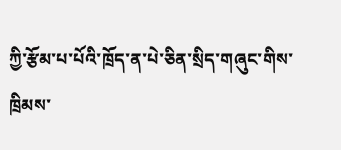ཀྱི་རྩོམ་པ་པོའི་ཁྲོད་ན་པེ་ཅིན་སྲིད་གཞུང་གིས་ཁྲིམས་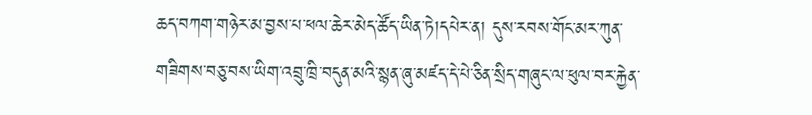ཆད་བཀག་གཉེར་མ་བྱས་པ་ཕལ་ཆེར་མེད་ཚོད་ཡིན་ཏེ།དཔེར་ན། དུས་རབས་གོང་མར་ཀུན་གཟིགས་བཅུ་བས་ཡིག་འབྲུ་ཁྲི་བདུན་མའི་སྙན་ཞུ་མཛད་དེ་པེ་ཅིན་སྲིད་གཞུང་ལ་ཕུལ་བར་རྐྱེན་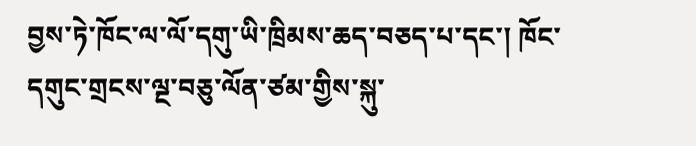བྱས་ཏེ་ཁོང་ལ་ལོ་དགུ་ཡི་ཁྲིམས་ཆད་བཅད་པ་དང་། ཁོང་དགུང་གྲངས་ལྔ་བཅུ་ལོན་ཙམ་གྱིས་སྐུ་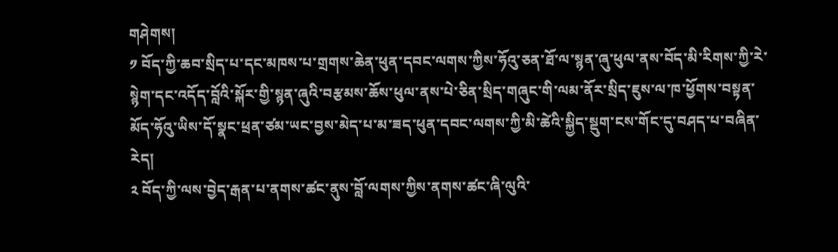གཤེགས།
༡ བོད་ཀྱི་ཆབ་སྲིད་པ་དང་མཁས་པ་གྲགས་ཆེན་ཕུན་དབང་ལགས་ཀྱིས་ཧོའུ་ཅན་ཐོ་ལ་སྙན་ཞུ་ཕུལ་ནས་བོད་མི་རིགས་ཀྱི་རེ་སྙེག་དང་འདོད་བློའི་སྐོར་གྱི་སྙན་ཞུའི་བརྩམས་ཆོས་ཕུལ་ནས་པེ་ཅིན་སྲིད་གཞུང་གི་ལམ་ནོར་སྲིད་ཇུས་ལ་ཁ་ཕྱོགས་བསྟན་མོད་ཧོའུ་ཡིས་དོ་སྣང་ཕྲན་ཙམ་ཡང་བྱས་མེད་པ་མ་ཟད་ཕུན་དབང་ལགས་ཀྱི་མི་ཚེའི་སྐྱིད་སྡུག་ངས་གོང་དུ་བཤད་པ་བཞིན་རེད།
༢ བོད་ཀྱི་ལས་བྱེད་རྒན་པ་ནགས་ཚང་ནུས་བློ་ལགས་ཀྱིས་ནགས་ཚང་ཞི་ལུའི་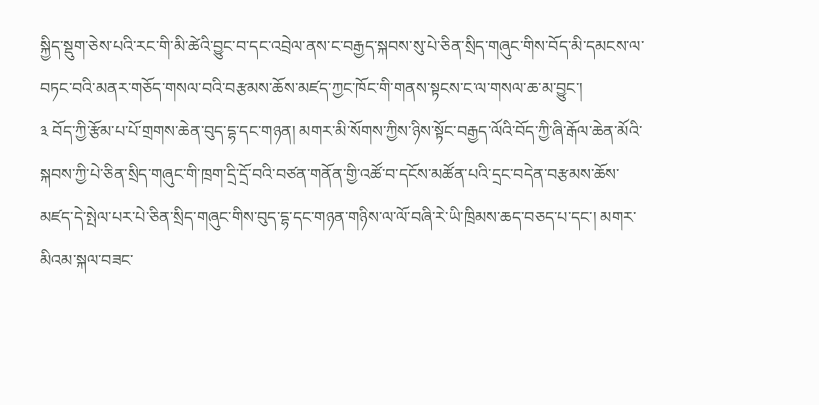སྐྱིད་སྡུག་ཅེས་པའི་རང་གི་མི་ཚེའི་བྱུང་བ་དང་འབྲེལ་ནས་ང་བརྒྱད་སྐབས་སུ་པེ་ཅིན་སྲིད་གཞུང་གིས་བོད་མི་དམངས་ལ་བཏང་བའི་མནར་གཅོད་གསལ་བའི་བརྩམས་ཆོས་མཛད་ཀྱང་ཁོང་གི་གནས་སྟངས་ང་ལ་གསལ་ཆ་མ་བྱུང་།
༣ བོད་ཀྱི་རྩོམ་པ་པོ་གྲགས་ཆེན་བུད་དྷ་དང་གཉན། མགར་མི་སོགས་ཀྱིས་ཉིས་སྟོང་བརྒྱད་ལོའི་བོད་ཀྱི་ཞི་རྒོལ་ཆེན་མོའི་སྐབས་ཀྱི་པེ་ཅིན་སྲིད་གཞུང་གི་ཁྲག་དྲི་དྲོ་བའི་བཙན་གནོན་གྱི་འཚོ་བ་དངོས་མཚོན་པའི་དྲང་བདེན་བརྩམས་ཆོས་མཛད་དེ་སྤེལ་པར་པེ་ཅིན་སྲིད་གཞུང་གིས་བུད་དྷ་དང་གཉན་གཉིས་ལ་ལོ་བཞི་རེ་ཡི་ཁྲིམས་ཆད་བཅད་པ་དང་། མགར་མིའམ་སྐལ་བཟང་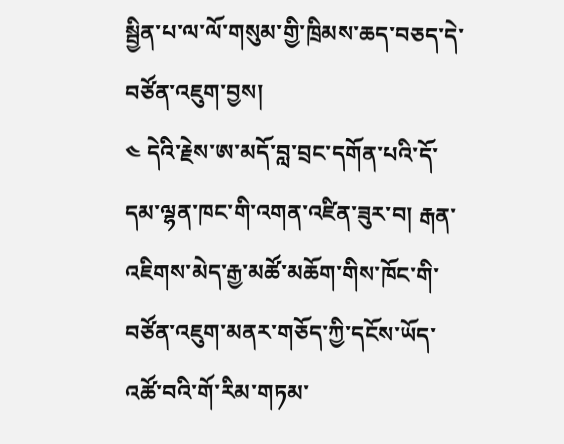སྦྱིན་པ་ལ་ལོ་གསུམ་གྱི་ཁྲིམས་ཆད་བཅད་དེ་བཙོན་འཇུག་བྱས།
༤ དེའི་རྗེས་ཨ་མདོ་བླ་བྲང་དགོན་པའི་དོ་དམ་ལྷན་ཁང་གི་འགན་འཛིན་ཟུར་བ། རྒན་འཇིགས་མེད་རྒྱ་མཚོ་མཆོག་གིས་ཁོང་གི་བཙོན་འཇུག་མནར་གཅོད་ཀྱི་དངོས་ཡོད་འཚོ་བའི་གོ་རིམ་གཏམ་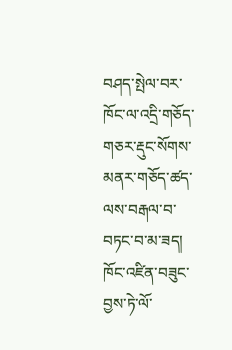བཤད་སྤེལ་བར་ཁོང་ལ་འདྲི་གཅོད་གཅར་རྡུང་སོགས་མནར་གཅོད་ཚད་ལས་བརྒལ་བ་བཏང་བ་མ་ཟད། ཁོང་འཛིན་བཟུང་བྱས་ཏེ་ལོ་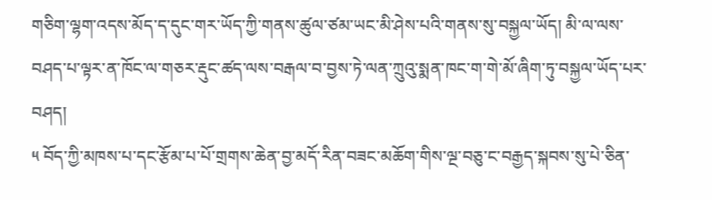གཅིག་ལྷག་འདས་མོད་ད་དུང་གར་ཡོད་ཀྱི་གནས་ཚུལ་ཙམ་ཡང་མི་ཤེས་པའི་གནས་སུ་བསྐྱལ་ཡོད། མི་ལ་ལས་བཤད་པ་ལྟར་ན་ཁོང་ལ་གཅར་རྡུང་ཚད་ལས་བརྒལ་བ་བྱས་ཏེ་ལན་ཀྲུའུ་སྨན་ཁང་ག་གེ་མོ་ཞིག་ཏུ་བསྐྱལ་ཡོད་པར་བཤད།
༥ བོད་ཀྱི་མཁས་པ་དང་རྩོམ་པ་པོ་གྲགས་ཆེན་བྱ་མདོ་རིན་བཟང་མཆོག་གིས་ལྔ་བཅུ་ང་བརྒྱད་སྐབས་སུ་པེ་ཅིན་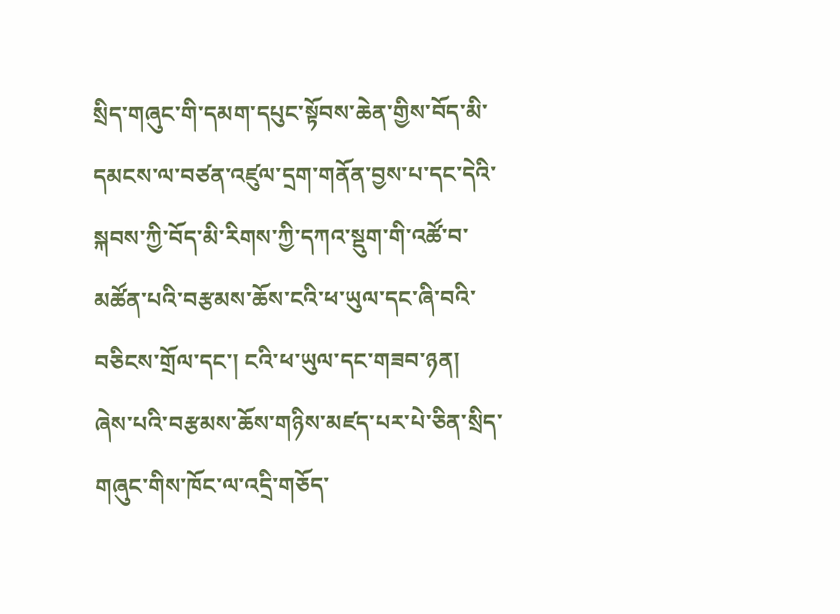སྲིད་གཞུང་གི་དམག་དཔུང་སྟོབས་ཆེན་གྱིས་བོད་མི་དམངས་ལ་བཙན་འཛུལ་དྲག་གནོན་བྱས་པ་དང་དེའི་སྐབས་ཀྱི་བོད་མི་རིགས་ཀྱི་དཀའ་སྡུག་གི་འཚོ་བ་མཚོན་པའི་བརྩམས་ཆོས་ངའི་ཕ་ཡུལ་དང་ཞི་བའི་བཅིངས་གྲོལ་དང་། ངའི་ཕ་ཡུལ་དང་གཟབ་ཉན། ཞེས་པའི་བརྩམས་ཆོས་གཉིས་མཛད་པར་པེ་ཅིན་སྲིད་གཞུང་གིས་ཁོང་ལ་འདྲི་གཅོད་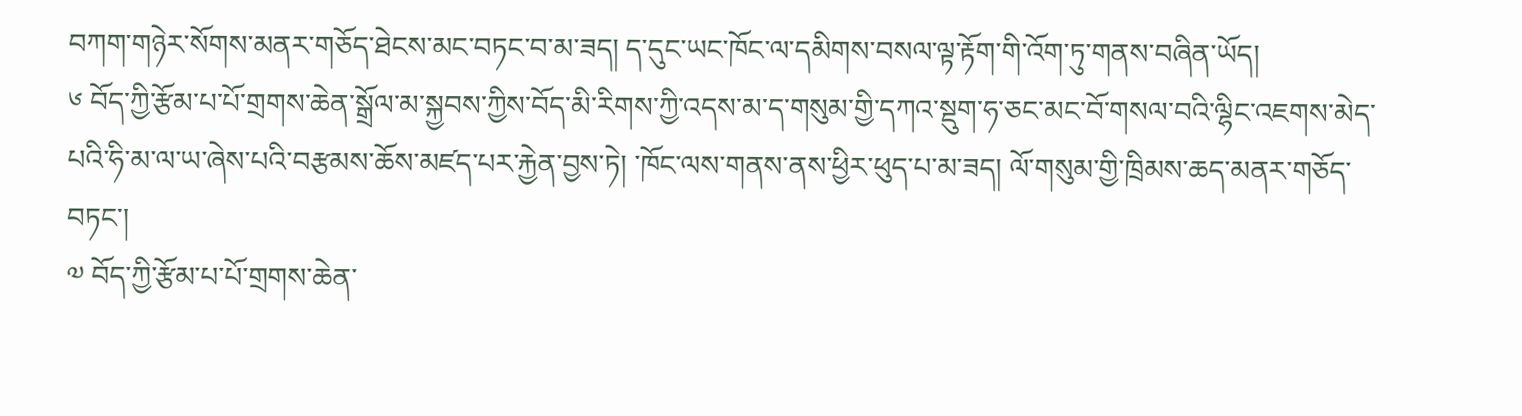བཀག་གཉེར་སོགས་མནར་གཅོད་ཐེངས་མང་བཏང་བ་མ་ཟད། ད་དུང་ཡང་ཁོང་ལ་དམིགས་བསལ་ལྟ་རྟོག་གི་འོག་ཏུ་གནས་བཞིན་ཡོད།
༦ བོད་ཀྱི་རྩོམ་པ་པོ་གྲགས་ཆེན་སྒྲོལ་མ་སྐྱབས་ཀྱིས་བོད་མི་རིགས་ཀྱི་འདས་མ་ད་གསུམ་གྱི་དཀའ་སྡུག་ཧ་ཅང་མང་བོ་གསལ་བའི་ལྷིང་འཇགས་མེད་པའི་ཧི་མ་ལ་ཡ་ཞེས་པའི་བརྩམས་ཆོས་མཛད་པར་རྐྱེན་བྱས་ཏེ། ་ཁོང་ལས་གནས་ནས་ཕྱིར་ཕུད་པ་མ་ཟད། ལོ་གསུམ་གྱི་ཁྲིམས་ཆད་མནར་གཅོད་བཏང་།
༧ བོད་ཀྱི་རྩོམ་པ་པོ་གྲགས་ཆེན་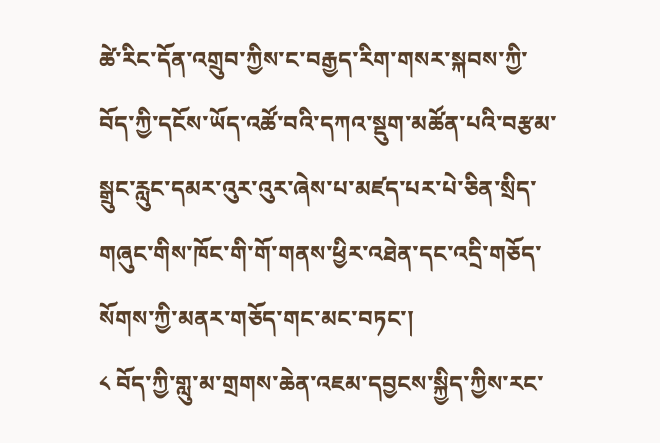ཚེ་རིང་དོན་འགྲུབ་ཀྱིས་ང་བརྒྱད་རིག་གསར་སྐབས་ཀྱི་བོད་ཀྱི་དངོས་ཡོད་འཚོ་བའི་དཀའ་སྡུག་མཚོན་པའི་བརྩམ་སྒྲུང་རླུང་དམར་འུར་འུར་ཞེས་པ་མཛད་པར་པེ་ཅིན་སྲིད་གཞུང་གིས་ཁོང་གི་གོ་གནས་ཕྱིར་འཐེན་དང་འདྲི་གཅོད་སོགས་ཀྱི་མནར་གཅོད་གང་མང་བཏང་།
༨ བོད་ཀྱི་གླུ་མ་གྲགས་ཆེན་འཇམ་དབྱངས་སྐྱིད་ཀྱིས་རང་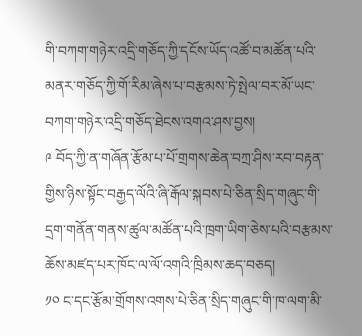གི་བཀག་གཉེར་འདྲི་གཅོད་ཀྱི་དངོས་ཡོད་འཚོ་བ་མཚོན་པའི་མནར་གཅོད་ཀྱི་གོ་རིམ་ཞེས་པ་བརྩམས་ཏེ་སྤེལ་བར་མོ་ཡང་བཀག་གཉེར་འདྲི་གཅོད་ཐེངས་འགའ་ཤས་བྱས།
༩ བོད་ཀྱི་ན་གཞོན་རྩོམ་པ་པོ་གྲགས་ཆེན་བཀྲ་ཤིས་རབ་བརྟན་གྱིས་ཉིས་སྟོང་བརྒྱད་ལོའི་ཞི་རྒོལ་སྐབས་པེ་ཅིན་སྲིད་གཞུང་གི་དྲག་གནོན་གནས་ཚུལ་མཚོན་པའི་ཁྲག་ཡིག་ཅེས་པའི་བརྩམས་ཆོས་མཛད་པར་ཁོང་ལ་ལོ་འགའི་ཁྲིམས་ཆད་བཅད།
༡༠ ང་དང་རྩོམ་གྲོགས་འགས་པེ་ཅིན་སྲིད་གཞུང་གི་ཁ་ལག་མི་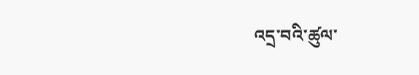འདྲ་བའི་ཚུལ་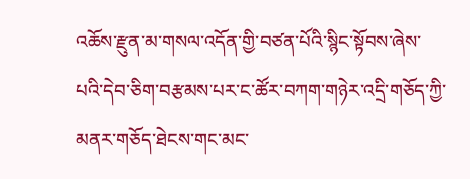འཆོས་རྫུན་མ་གསལ་འདོན་གྱི་བཙན་པོའི་སྙིང་སྟོབས་ཞེས་པའི་དེབ་ཅིག་བརྩམས་པར་ང་ཚོར་བཀག་གཉེར་འདྲི་གཅོད་ཀྱི་མནར་གཅོད་ཐེངས་གང་མང་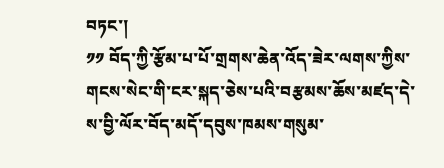བཏང་།
༡༡ བོད་ཀྱི་རྩོམ་པ་པོ་གྲགས་ཆེན་འོད་ཟེར་ལགས་ཀྱིས་གངས་སེང་གི་ངར་སྐད་ཅེས་པའི་བརྩམས་ཆོས་མཛད་དེ་ས་བྱི་ལོར་བོད་མདོ་དབུས་ཁམས་གསུམ་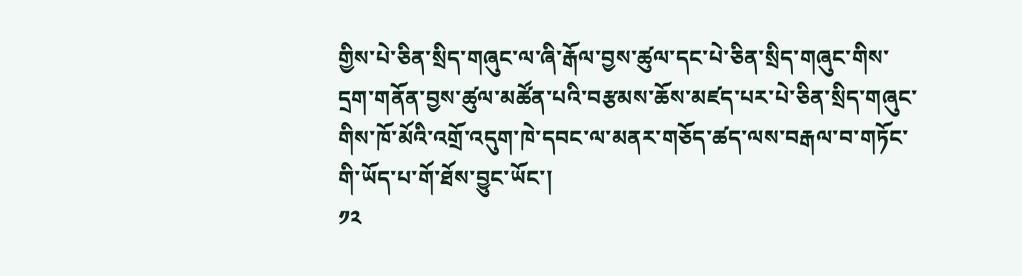གྱིས་པེ་ཅིན་སྲིད་གཞུང་ལ་ཞི་རྒོལ་བྱས་ཚུལ་དང་པེ་ཅིན་སྲིད་གཞུང་གིས་དྲག་གནོན་བྱས་ཚུལ་མཚོན་པའི་བརྩམས་ཆོས་མཛད་པར་པེ་ཅིན་སྲིད་གཞུང་གིས་ཁོ་མོའི་འགྲོ་འདུག་ཁེ་དབང་ལ་མནར་གཅོད་ཚད་ལས་བརྒལ་བ་གཏོང་གི་ཡོད་པ་གོ་ཐོས་བྱུང་ཡོང་།
༡༢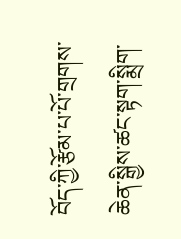བོད་ཀྱི་རྩོམ་པ་པོ་གྲགས་ཆེན་སྒྱིས་ཚང་སྟག་སྨྲིག་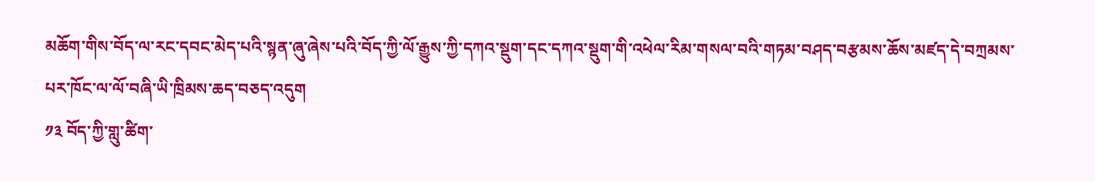མཆོག་གིས་བོད་ལ་རང་དབང་མེད་པའི་སྙན་ཞུ་ཞེས་པའི་བོད་ཀྱི་ལོ་རྒྱུས་ཀྱི་དཀའ་སྡུག་དང་དཀའ་སྡུག་གི་འཕེལ་རིམ་གསལ་བའི་གཏམ་བཤད་བརྩམས་ཆོས་མཛད་དེ་བཀྲམས་པར་ཁོང་ལ་ལོ་བཞི་ཡི་ཁྲིམས་ཆད་བཅད་འདུག
༡༣ བོད་ཀྱི་གླུ་ཚིག་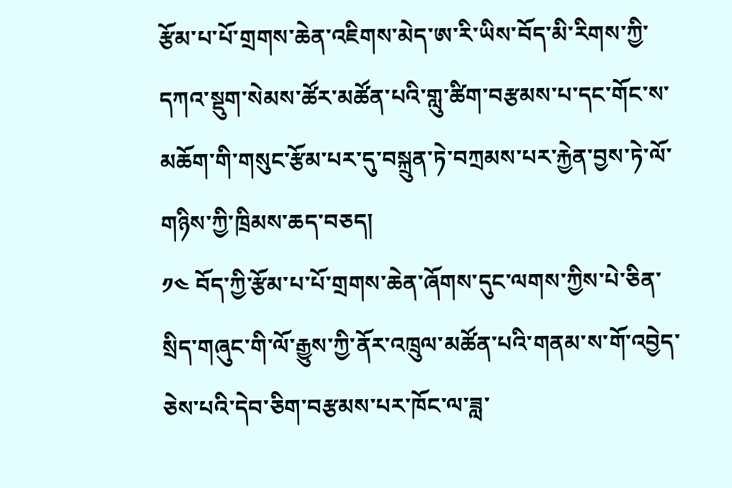རྩོམ་པ་པོ་གྲགས་ཆེན་འཇིགས་མེད་ཨ་རི་ཡིས་བོད་མི་རིགས་ཀྱི་དཀའ་སྡུག་སེམས་ཚོར་མཚོན་པའི་གླུ་ཚིག་བརྩམས་པ་དང་གོང་ས་མཆོག་གི་གསུང་རྩོམ་པར་དུ་བསྐྲུན་ཏེ་བཀྲམས་པར་རྐྱེན་བྱས་ཏེ་ལོ་གཉིས་ཀྱི་ཁྲིམས་ཆད་བཅད།
༡༤ བོད་ཀྱི་རྩོམ་པ་པོ་གྲགས་ཆེན་ཞོགས་དུང་ལགས་ཀྱིས་པེ་ཅིན་སྲིད་གཞུང་གི་ལོ་རྒྱུས་ཀྱི་ནོར་འཁྲུལ་མཚོན་པའི་གནམ་ས་གོ་འབྱེད་ཅེས་པའི་དེབ་ཅིག་བརྩམས་པར་ཁོང་ལ་ཟླ་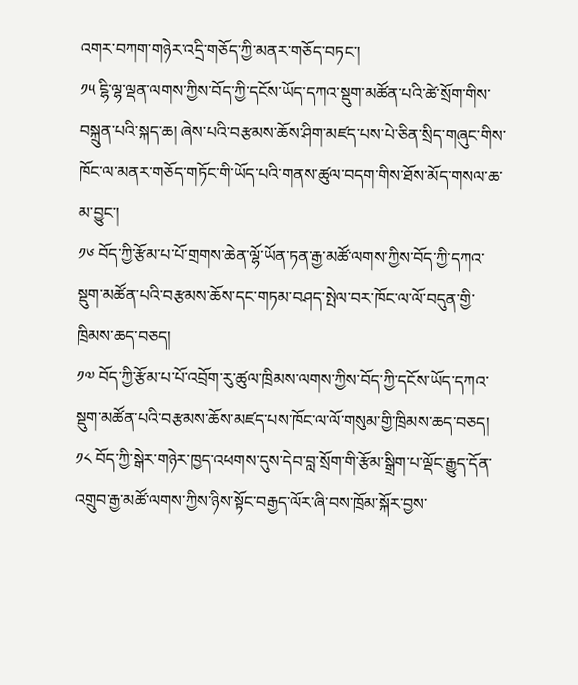འགར་བཀག་གཉེར་འདྲི་གཅོད་ཀྱི་མནར་གཅོད་བཏང་།
༡༥ ངྷི་ལྷ་ལྡན་ལགས་ཀྱིས་བོད་ཀྱི་དངོས་ཡོད་དཀའ་སྡུག་མཚོན་པའི་ཚེ་སྲོག་གིས་བསྐྲུན་པའི་སྐད་ཆ། ཞེས་པའི་བརྩམས་ཆོས་ཤིག་མཛད་པས་པེ་ཅིན་སྲིད་གཞུང་གིས་ཁོང་ལ་མནར་གཅོད་གཏོང་གི་ཡོད་པའི་གནས་ཚུལ་བདག་གིས་ཐོས་མོད་གསལ་ཆ་མ་བྱུང་།
༡༦ བོད་ཀྱི་རྩོམ་པ་པོ་གྲགས་ཆེན་ལྷོ་ཡོན་ཏན་རྒྱ་མཚོ་ལགས་ཀྱིས་བོད་ཀྱི་དཀའ་སྡུག་མཚོན་པའི་བརྩམས་ཆོས་དང་གཏམ་བཤད་སྤེལ་བར་ཁོང་ལ་ལོ་བདུན་གྱི་ཁྲིམས་ཆད་བཅད།
༡༧ བོད་ཀྱི་རྩོམ་པ་པོ་འབྲོག་རུ་ཚུལ་ཁྲིམས་ལགས་ཀྱིས་བོད་ཀྱི་དངོས་ཡོད་དཀའ་སྡུག་མཚོན་པའི་བརྩམས་ཆོས་མཛད་པས་ཁོང་ལ་ལོ་གསུམ་གྱི་ཁྲིམས་ཆད་བཅད།
༡༨ བོད་ཀྱི་སྒེར་གཉེར་ཁྱད་འཕགས་དུས་དེབ་བླ་སྲོག་གི་རྩོམ་སྒྲིག་པ་ལྡོང་རྒྱུད་དོན་འགྲུབ་རྒྱ་མཚོ་ལགས་ཀྱིས་ཉིས་སྟོང་བརྒྱད་ལོར་ཞི་བས་ཁྲོམ་སྐོར་བྱས་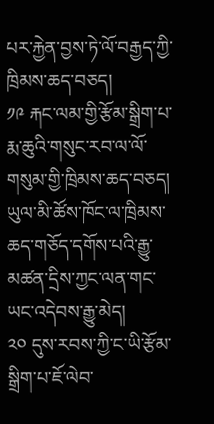པར་རྐྱེན་བྱས་ཏེ་ལོ་བརྒྱད་ཀྱི་ཁྲིམས་ཆད་བཅད།
༡༩ རྐང་ལམ་གྱི་རྩོམ་སྒྲིག་པ་རྨ་ཆུའི་གསུང་རབ་ལ་ལོ་གསུམ་གྱི་ཁྲིམས་ཆད་བཅད། ཡུལ་མི་ཚོས་ཁོང་ལ་ཁྲིམས་ཆད་གཅོད་དགོས་པའི་རྒྱུ་མཚན་དྲིས་ཀྱང་ལན་གང་ཡང་འདེབས་རྒྱུ་མེད།
༢༠ དུས་རབས་ཀྱི་ང་ཡི་རྩོམ་སྒྲིག་པ་ཇོ་ལེབ་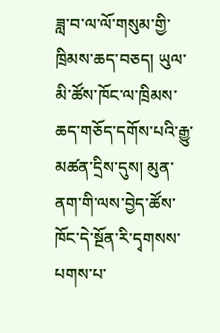ཟླ་བ་ལ་ལོ་གསུམ་གྱི་ཁྲིམས་ཆད་བཅད། ཡུལ་མི་ཚོས་ཁོང་ལ་ཁྲིམས་ཆད་གཅོད་དགོས་པའི་རྒྱུ་མཚན་དྲིས་དུས། མུན་ནག་གི་ལས་བྱེད་ཚོས་ཁོང་དེ་སྔོན་རི་དྭགསས་པགས་པ་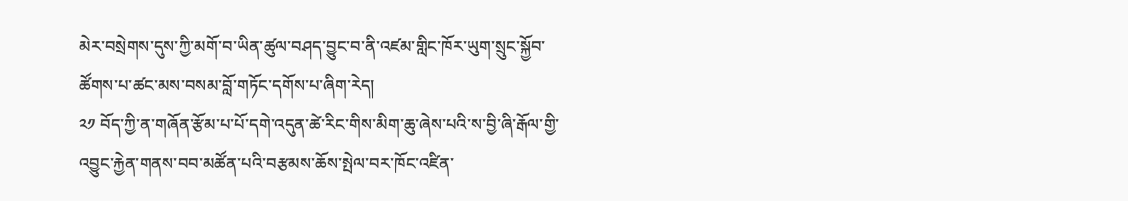མེར་བསྲེགས་དུས་ཀྱི་མགོ་བ་ཡིན་ཚུལ་བཤད་བྱུང་བ་ནི་འཛམ་གླིང་ཁོར་ཡུག་སྲུང་སྐྱོབ་ཚོགས་པ་ཚང་མས་བསམ་བློ་གཏོང་དགོས་པ་ཞིག་རེད།
༢༡ བོད་ཀྱི་ན་གཞོན་རྩོམ་པ་པོ་དགེ་འདུན་ཚེ་རིང་གིས་མིག་ཆུ་ཞེས་པའི་ས་བྱི་ཞི་རྒོལ་གྱི་འབྱུང་རྐྱེན་གནས་བབ་མཚོན་པའི་བརྩམས་ཆོས་སྤེལ་བར་ཁོང་འཛིན་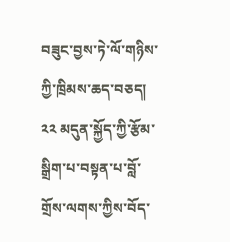བཟུང་བྱས་ཏེ་ལོ་གཉིས་ཀྱི་ཁྲིམས་ཆད་བཅད།
༢༢ མདུན་སྐྱོད་ཀྱི་རྩོམ་སྒྲིག་པ་བསྟན་པ་བློ་གྲོས་ལགས་ཀྱིས་བོད་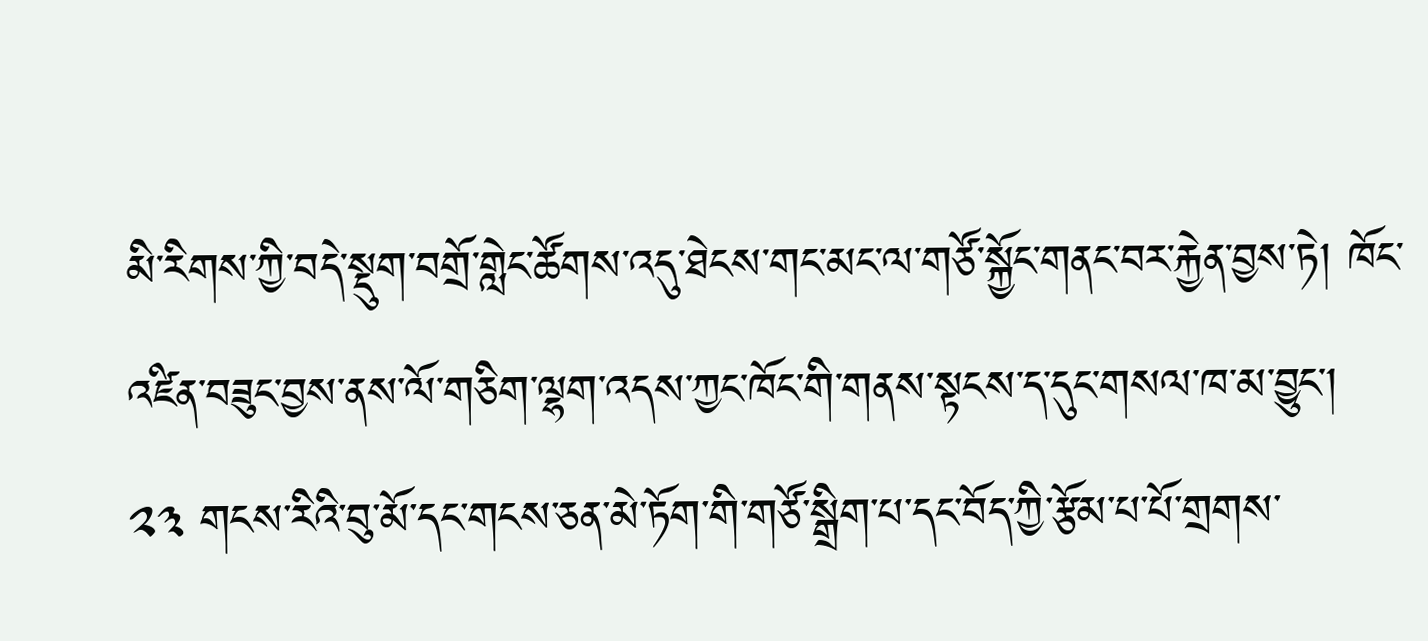མི་རིགས་ཀྱི་བདེ་སྡུག་བགྲོ་གླེང་ཚོགས་འདུ་ཐེངས་གང་མང་ལ་གཙོ་སྐྱོང་གནང་བར་རྐྱེན་བྱས་ཏེ། ཁོང་འཛིན་བཟུང་བྱས་ནས་ལོ་གཅིག་ལྷག་འདས་ཀྱང་ཁོང་གི་གནས་སྟངས་ད་དུང་གསལ་ཁ་མ་བྱུང་།
༢༣ གངས་རིའི་བུ་མོ་དང་གངས་ཅན་མེ་ཏོག་གི་གཙོ་སྒྲིག་པ་དང་བོད་ཀྱི་རྩོམ་པ་པོ་གྲགས་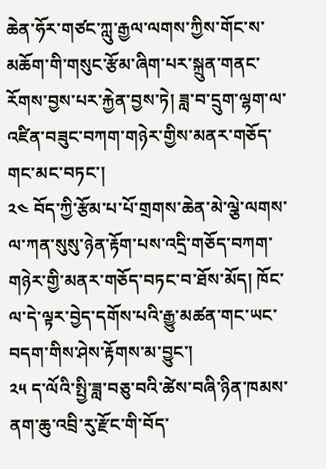ཆེན་ཧོར་གཙང་ཀླུ་རྒྱལ་ལགས་ཀྱིས་གོང་ས་མཆོག་གི་གསུང་རྩོམ་ཞིག་པར་སྐྲུན་གནང་རོགས་བྱས་པར་རྐྱེན་བྱས་ཏེ། ཟླ་བ་དྲུག་ལྷག་ལ་འཛིན་བཟུང་བཀག་གཉེར་གྱིས་མནར་གཅོད་གང་མང་བཏང་།
༢༤ བོད་ཀྱི་རྩོམ་པ་པོ་གྲགས་ཆེན་མེ་ལྕེ་ལགས་ལ་ཀན་སུསུ་ཉེན་རྟོག་པས་འདྲི་གཅོད་བཀག་གཉེར་གྱི་མནར་གཅོད་བཏང་བ་ཐོས་མོད། ཁོང་ལ་དེ་ལྟར་བྱེད་དགོས་པའི་རྒྱུ་མཚན་གང་ཡང་བདག་གིས་ཤེས་རྟོགས་མ་བྱུང་།
༢༥ ད་ལོའི་སྤྱི་ཟླ་བཅུ་བའི་ཚེས་བཞི་ཉིན་ཁམས་ནག་ཆུ་འབྲི་རུ་རྫོང་གི་བོད་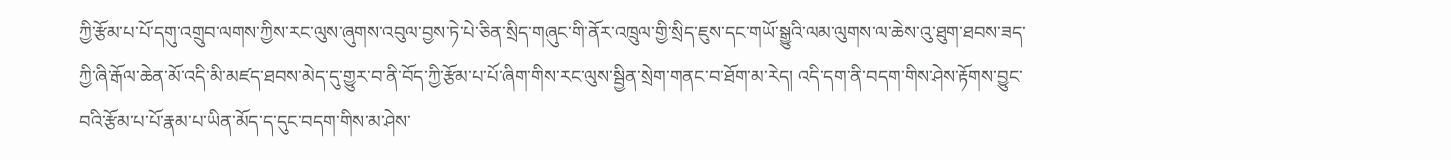ཀྱི་རྩོམ་པ་པོ་དགུ་འགྲུབ་ལགས་ཀྱིས་རང་ལུས་ཞུགས་འབུལ་བྱས་ཏེ་པེ་ཅིན་སྲིད་གཞུང་གི་ནོར་འཁྲུལ་གྱི་སྲིད་ཇུས་དང་གཡོ་སྒྱུའི་ལམ་ལུགས་ལ་ཆེས་འུ་ཐུག་ཐབས་ཟད་ཀྱི་ཞི་རྒོལ་ཆེན་མོ་འདི་མི་མཛད་ཐབས་མེད་དུ་གྱུར་བ་ནི་བོད་ཀྱི་རྩོམ་པ་པོ་ཞིག་གིས་རང་ལུས་སྦྱིན་སྲེག་གནང་བ་ཐོག་མ་རེད། འདི་དག་ནི་བདག་གིས་ཤེས་རྟོགས་བྱུང་བའི་རྩོམ་པ་པོ་རྣམ་པ་ཡིན་མོད་ད་དུང་བདག་གིས་མ་ཤེས་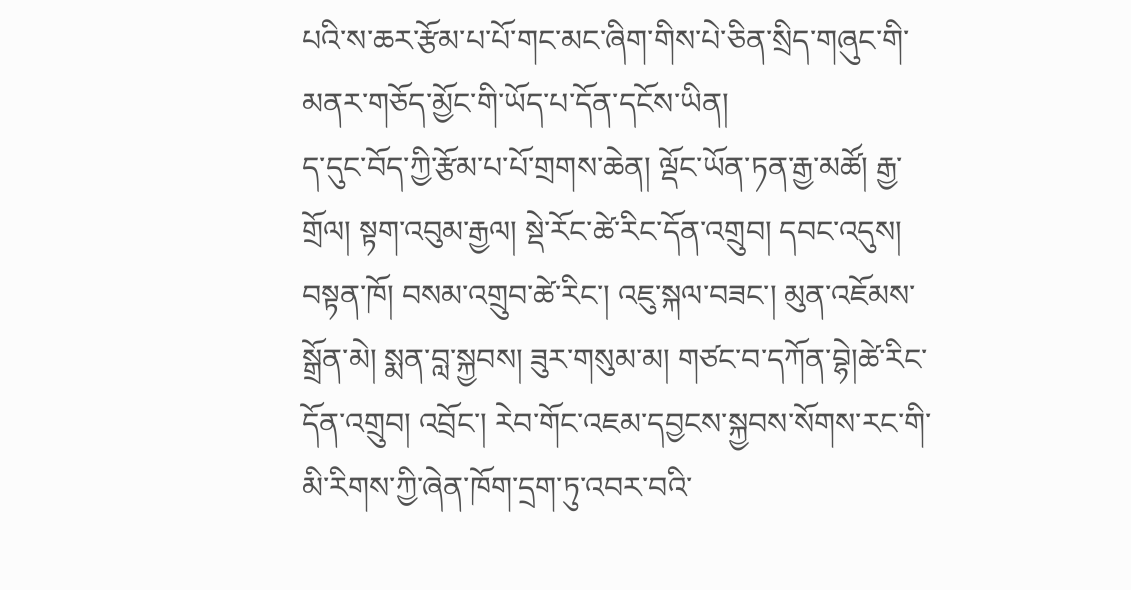པའི་ས་ཆར་རྩོམ་པ་པོ་གང་མང་ཞིག་གིས་པེ་ཅིན་སྲིད་གཞུང་གི་མནར་གཅོད་མྱོང་གི་ཡོད་པ་དོན་དངོས་ཡིན།
ད་དུང་བོད་ཀྱི་རྩོམ་པ་པོ་གྲགས་ཆེན། ལྡོང་ཡོན་ཏན་རྒྱ་མཚོ། རྒྱ་གྲོལ། སྟག་འབུམ་རྒྱལ། སྡེ་རོང་ཚེ་རིང་དོན་འགྲུབ། དབང་འདུས། བསྟན་ཁོ། བསམ་འགྲུབ་ཚེ་རིང་། འཇུ་སྐལ་བཟང་། མུན་འཇོམས་སྒྲོན་མེ། སྨན་བླ་སྐྱབས། ཟུར་གསུམ་མ། གཙང་བ་དཀོན་བྷེ།ཚེ་རིང་དོན་འགྲུབ། འབྲོང་། རེབ་གོང་འཇམ་དབྱངས་སྐྱབས་སོགས་རང་གི་མི་རིགས་ཀྱི་ཞེན་ཁོག་དྲག་ཏུ་འབར་བའི་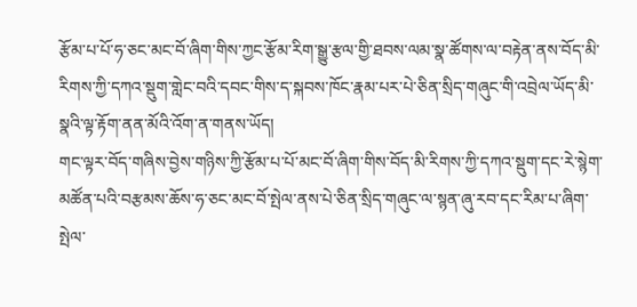རྩོམ་པ་པོ་ཧ་ཅང་མང་བོ་ཞིག་གིས་ཀྱང་རྩོམ་རིག་སྒྱུ་རྩལ་གྱི་ཐབས་ལམ་སྣ་ཚོགས་ལ་བརྟེན་ནས་བོད་མི་རིགས་ཀྱི་དཀའ་སྡུག་གླེང་བའི་དབང་གིས་ད་སྐབས་ཁོང་རྣམ་པར་པེ་ཅིན་སྲིད་གཞུང་གི་འབྲེལ་ཡོད་མི་སྣའི་ལྟ་རྟོག་ནན་མོའི་འོག་ན་གནས་ཡོད།
གང་ལྟར་བོད་གཞིས་བྱེས་གཉིས་ཀྱི་རྩོམ་པ་པོ་མང་བོ་ཞིག་གིས་བོད་མི་རིགས་ཀྱི་དཀའ་སྡུག་དང་རེ་སྙེག་མཚོན་པའི་བརྩམས་ཆོས་ཧ་ཅང་མང་བོ་སྤེལ་ནས་པེ་ཅིན་སྲིད་གཞུང་ལ་སྙན་ཞུ་རབ་དང་རིམ་པ་ཞིག་སྤེལ་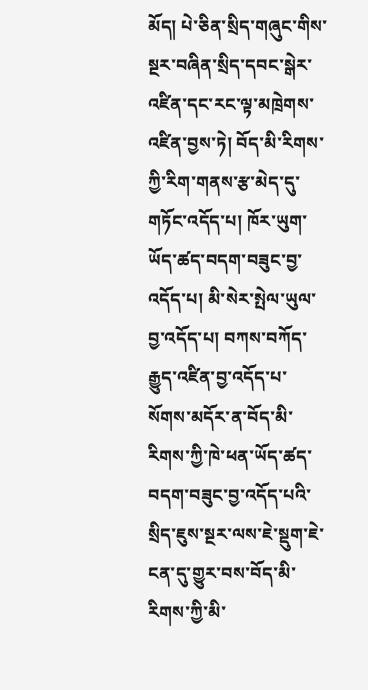མོད། པེ་ཅིན་སྲིད་གཞུང་གིས་སྔར་བཞིན་སྲིད་དབང་སྒེར་འཛིན་དང་རང་ལྟ་མཁྲེགས་འཛིན་བྱས་ཏེ། བོད་མི་རིགས་ཀྱི་རིག་གནས་རྩ་མེད་དུ་གཏོང་འདོད་པ། ཁོར་ཡུག་ཡོད་ཚད་བདག་བཟུང་བྱ་འདོད་པ། མི་སེར་སྤེལ་ཡུལ་བྱ་འདོད་པ། བཀས་བཀོད་རྒྱུད་འཛིན་བྱ་འདོད་པ་སོགས་མདོར་ན་བོད་མི་རིགས་ཀྱི་ཁེ་ཕན་ཡོད་ཚད་བདག་བཟུང་བྱ་འདོད་པའི་སྲིད་ཇུས་སྔར་ལས་ཇེ་སྡུག་ཇེ་ངན་དུ་གྱུར་བས་བོད་མི་རིགས་ཀྱི་མི་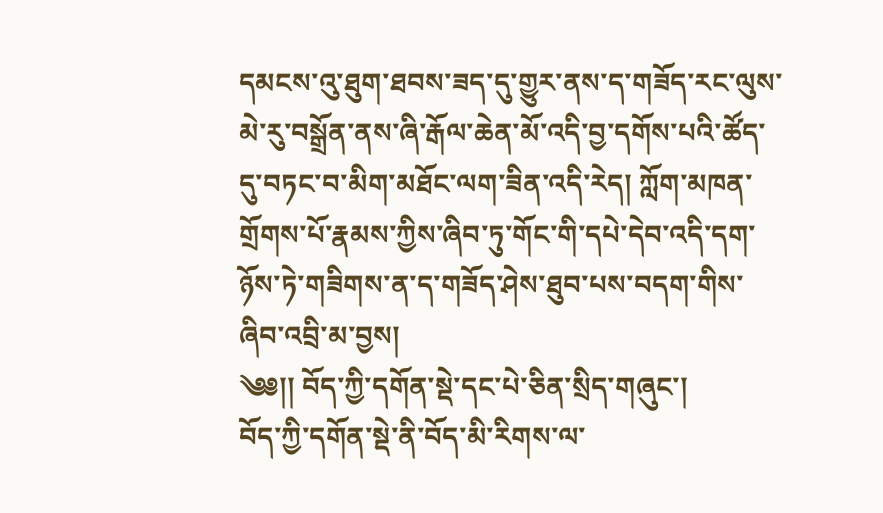དམངས་འུ་ཐུག་ཐབས་ཟད་དུ་གྱུར་ནས་ད་གཟོད་རང་ལུས་མེ་རུ་བསྒྲོན་ནས་ཞི་རྒོལ་ཆེན་མོ་འདི་བྱ་དགོས་པའི་ཚོད་དུ་བཏང་བ་མིག་མཐོང་ལག་ཟིན་འདི་རེད། ཀློག་མཁན་གྲོགས་པོ་རྣམས་ཀྱིས་ཞིབ་ཏུ་གོང་གི་དཔེ་དེབ་འདི་དག་ཉོས་ཏེ་གཟིགས་ན་ད་གཟོད་ཤེས་ཐུབ་པས་བདག་གིས་ཞིབ་འབྲི་མ་བྱས།
༄༅།། བོད་ཀྱི་དགོན་སྡེ་དང་པེ་ཅིན་སྲིད་གཞུང་།
བོད་ཀྱི་དགོན་སྡེ་ནི་བོད་མི་རིགས་ལ་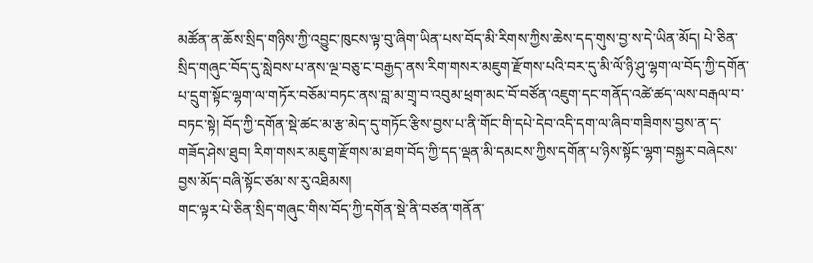མཚོན་ན་ཆོས་སྲིད་གཉིས་ཀྱི་འབྱུང་ཁུངས་ལྟ་བུ་ཞིག་ཡིན་པས་བོད་མི་རིགས་ཀྱིས་ཆེས་དད་གུས་བྱ་ས་དེ་ཡིན་མོད། པེ་ཅིན་སྲིད་གཞུང་བོད་དུ་སླེབས་པ་ནས་ལྔ་བཅུ་ང་བརྒྱད་ནས་རིག་གསར་མཇུག་རྫོགས་པའི་བར་དུ་མི་ལོ་ཉི་ཤུ་ལྷག་ལ་བོད་ཀྱི་དགོན་པ་དྲུག་སྟོང་ལྷག་ལ་གཏོར་བཅོམ་བཏང་ནས་བླ་མ་གྲྭ་བ་འབུམ་ཕྲག་མང་བོ་བཙོན་འཇུག་དང་གནོད་འཚེ་ཚད་ལས་བརྒལ་བ་བཏང་སྟེ། བོད་ཀྱི་དགོན་སྡེ་ཚང་མ་རྩ་མེད་དུ་གཏོང་རྩིས་བྱས་པ་ནི་གོང་གི་དཔེ་དེབ་འདི་དག་ལ་ཞིབ་གཟིགས་བྱས་ན་ད་གཟོད་ཤེས་ཐུབ། རིག་གསར་མཇུག་རྫོགས་མ་ཐག་བོད་ཀྱི་དད་ལྡན་མི་དམངས་ཀྱིས་དགོན་པ་ཉིས་སྟོང་ལྷག་བསྐྱར་བཞེངས་བྱས་མོད་བཞི་སྟོང་ཙམ་ས་རུ་འཐིམས།
གང་ལྟར་པེ་ཅིན་སྲིད་གཞུང་གིས་བོད་ཀྱི་དགོན་སྡེ་ནི་བཙན་གནོན་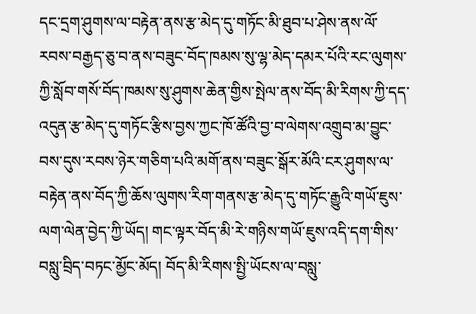དང་དྲག་ཤུགས་ལ་བརྟེན་ནས་རྩ་མེད་དུ་གཏོང་མི་ཐུབ་པ་ཤེས་ནས་ལོ་རབས་བརྒྱད་ཅུ་བ་ནས་བཟུང་བོད་ཁམས་སུ་ལྷ་མེད་དམར་པོའི་རང་ལུགས་ཀྱི་སློབ་གསོ་བོད་ཁམས་སུ་ཤུགས་ཆེན་གྱིས་སྤེལ་ནས་བོད་མི་རིགས་ཀྱི་དད་འདུན་རྩ་མེད་དུ་གཏོང་རྩིས་བྱས་ཀྱང་ཁོ་ཚོའི་བྱ་བ་ལེགས་འགྲུབ་མ་བྱུང་བས་དུས་རབས་ཉེར་གཅིག་པའི་མགོ་ནས་བཟུང་སྒོར་མོའི་ངར་ཤུགས་ལ་བརྟེན་ནས་བོད་ཀྱི་ཆོས་ལུགས་རིག་གནས་རྩ་མེད་དུ་གཏོང་རྒྱུའི་གཡོ་ཇུས་ལག་ལེན་བྱེད་ཀྱི་ཡོད། གང་ལྟར་བོད་མི་རེ་གཉིས་གཡོ་ཇུས་འདི་དག་གིས་བསླུ་བྲིད་བཏང་མྱོང་མོད། བོད་མི་རིགས་སྤྱི་ཡོངས་ལ་བསླུ་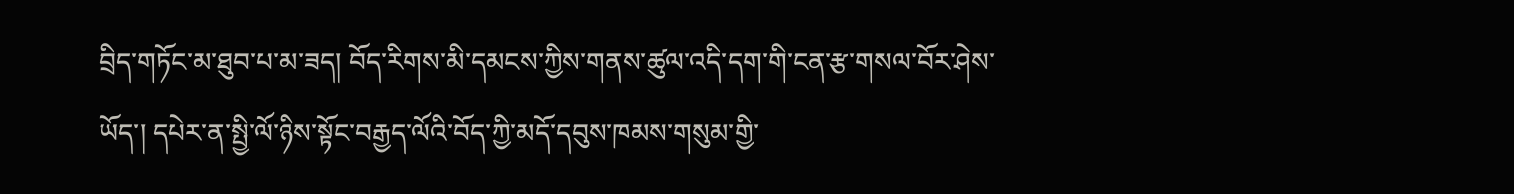བྲིད་གཏོང་མ་ཐུབ་པ་མ་ཟད། བོད་རིགས་མི་དམངས་ཀྱིས་གནས་ཚུལ་འདི་དག་གི་ངན་རྩ་གསལ་བོར་ཤེས་ཡོད་། དཔེར་ན་སྤྱི་ལོ་ཉིས་སྟོང་བརྒྱད་ལོའི་བོད་ཀྱི་མདོ་དབུས་ཁམས་གསུམ་གྱི་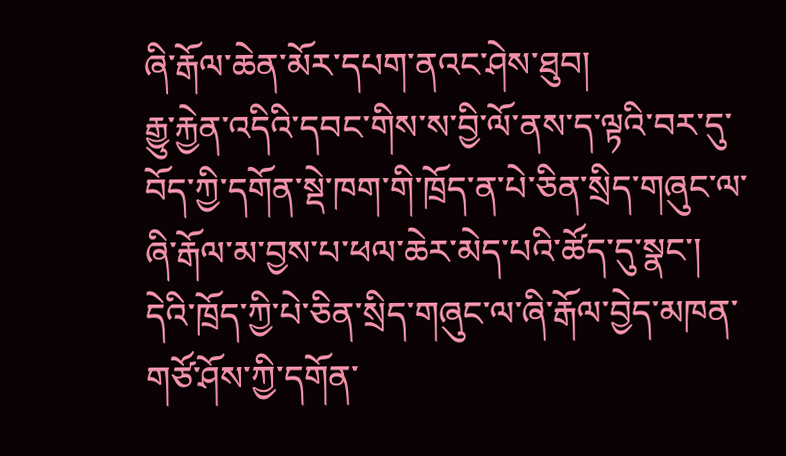ཞི་རྒོལ་ཆེན་མོར་དཔག་ནའང་ཤེས་ཐུབ།
རྒྱུ་རྐྱེན་འདིའི་དབང་གིས་ས་བྱི་ལོ་ནས་ད་ལྟའི་བར་དུ་བོད་ཀྱི་དགོན་སྡེ་ཁག་གི་ཁྲོད་ན་པེ་ཅིན་སྲིད་གཞུང་ལ་ཞི་རྒོལ་མ་བྱས་པ་ཕལ་ཆེར་མེད་པའི་ཚོད་དུ་སྣང་། དེའི་ཁྲོད་ཀྱི་པེ་ཅིན་སྲིད་གཞུང་ལ་ཞི་རྒོལ་བྱེད་མཁན་གཙོ་ཤོས་ཀྱི་དགོན་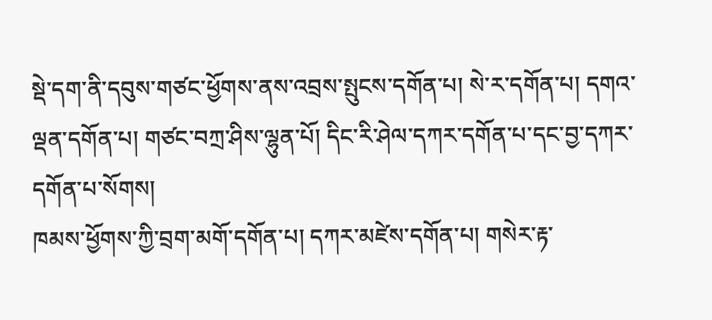སྡེ་དག་ནི་དབུས་གཙང་ཕྱོགས་ནས་འབྲས་སྤུངས་དགོན་པ། སེ་ར་དགོན་པ། དགའ་ལྡན་དགོན་པ། གཙང་བཀྲ་ཤིས་ལྷུན་པོ། དིང་རི་ཤེལ་དཀར་དགོན་པ་དང་བྱ་དཀར་དགོན་པ་སོགས།
ཁམས་ཕྱོགས་ཀྱི་བྲག་མགོ་དགོན་པ། དཀར་མཛེས་དགོན་པ། གསེར་རྟ་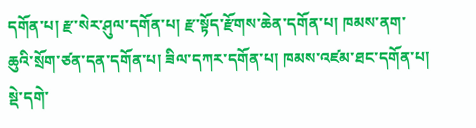དགོན་པ། རྫ་སེར་ཤུལ་དགོན་པ། རྫ་སྟོད་རྫོགས་ཆེན་དགོན་པ། ཁམས་ནག་ཆུའི་སྲོག་ཙན་དན་དགོན་པ། ཟིལ་དཀར་དགོན་པ། ཁམས་འཛམ་ཐང་དགོན་པ། སྡེ་དགེ་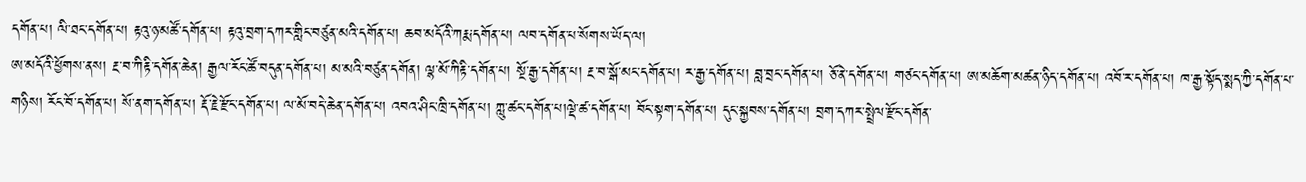དགོན་པ། ལི་ཐང་དགོན་པ། རྟའུ་ཉ་མཚོ་དགོན་པ། རྟའུ་བྲག་དཀར་གླིང་བཙུན་མའི་དགོན་པ། ཆབ་མདོའི་ཀརྨ་དགོན་པ། ལབ་དགོན་པ་སོགས་ཡོད་ལ།
ཨ་མདོའི་ཕྱོགས་ནས། རྔ་བ་ཀིརྟི་དགོན་ཆེན། རྒྱལ་རོང་ཚོ་བདུན་དགོན་པ། མ་མའི་བཙུན་དགོན། ལྷ་མོ་ཀིརྟི་དགོན་པ། སྔོ་རྒྱ་དགོན་པ། རྔ་བ་སྒོ་མང་དགོན་པ། ར་རྒྱ་དགོན་པ། བླ་བྲང་དགོན་པ། ཅོ་ནེ་དགོན་པ། གཙང་དགོན་པ། ཨ་མཆོག་མཚན་ཉིད་དགོན་པ། འབོ་ར་དགོན་པ། ཁ་རྒྱ་སྟོད་སྨད་ཀྱི་དགོན་པ་གཉིས། རོང་བོ་དགོན་པ། སོ་ནག་དགོན་པ། རྡོ་རྗེ་རྫོང་དགོན་པ། ལ་མོ་བདེ་ཆེན་དགོན་པ། འབའ་ཤིང་ཁྲི་དགོན་པ། ཀླུ་ཚང་དགོན་པ།ལྡེ་ཚ་དགོན་པ། བོང་སྟག་དགོན་པ། དུང་སྐྱབས་དགོན་པ། བྲག་དཀར་སྤྲེལ་རྫོང་དགོན་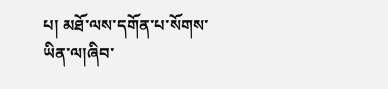པ། མཐོ་ལས་དགོན་པ་སོགས་ཡིན་ལ།ཞིབ་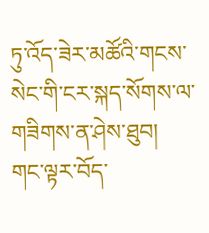ཏུ་འོད་ཟེར་མཚོའི་གངས་སེང་གི་ངར་སྐད་སོགས་ལ་གཟིགས་ན་ཤེས་ཐུབ།
གང་ལྟར་བོད་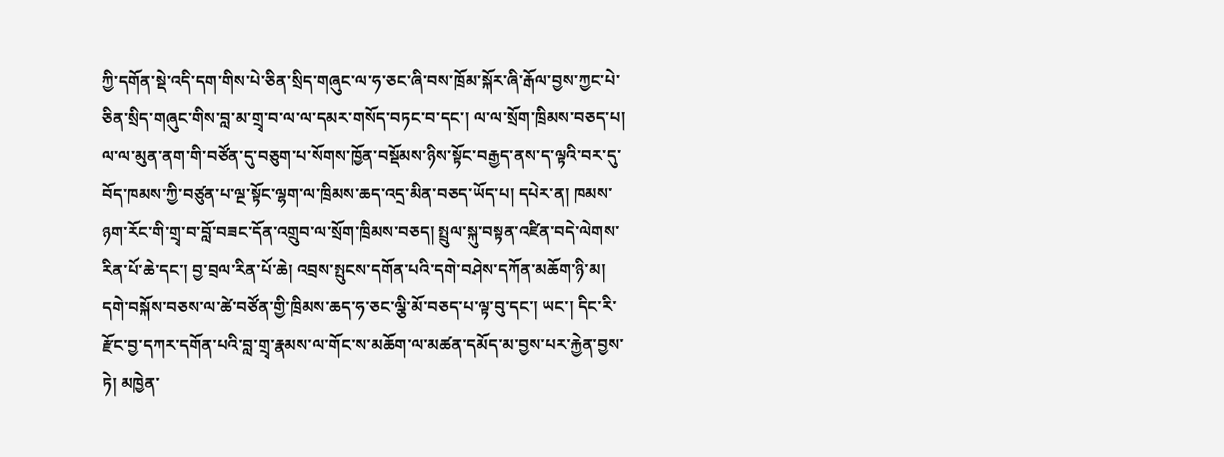ཀྱི་དགོན་སྡེ་འདི་དག་གིས་པེ་ཅིན་སྲིད་གཞུང་ལ་ཧ་ཅང་ཞི་བས་ཁྲོམ་སྐོར་ཞི་རྒོལ་བྱས་ཀྱང་པེ་ཅིན་སྲིད་གཞུང་གིས་བླ་མ་གྲྭ་བ་ལ་ལ་དམར་གསོད་བཏང་བ་དང་། ལ་ལ་སྲོག་ཁྲིམས་བཅད་པ། ལ་ལ་མུན་ནག་གི་བཙོན་དུ་བཅུག་པ་སོགས་ཁྱོན་བསྡོམས་ཉིས་སྟོང་བརྒྱད་ནས་ད་ལྟའི་བར་དུ་བོད་ཁམས་ཀྱི་བཙུན་པ་ལྔ་སྟོང་ལྷག་ལ་ཁྲིམས་ཆད་འདྲ་མིན་བཅད་ཡོད་པ། དཔེར་ན། ཁམས་ཉག་རོང་གི་གྲྭ་བ་བློ་བཟང་དོན་འགྲུབ་ལ་སྲོག་ཁྲིམས་བཅད། སྤྲུལ་སྐུ་བསྟན་འཛིན་བདེ་ལེགས་རིན་པོ་ཆེ་དང་། བྱ་བྲལ་རིན་པོ་ཆེ། འབྲས་སྤུངས་དགོན་པའི་དགེ་བཤེས་དཀོན་མཆོག་ཉི་མ། དགེ་བསྐོས་བཅས་ལ་ཚེ་བཙོན་གྱི་ཁྲིམས་ཆད་ཧ་ཅང་ལྕི་མོ་བཅད་པ་ལྟ་བུ་དང་། ཡང་། དིང་རི་རྫོང་བྱ་དཀར་དགོན་པའི་བླ་གྲྭ་རྣམས་ལ་གོང་ས་མཆོག་ལ་མཚན་དམོད་མ་བྱས་པར་རྐྱེན་བྱས་ཏེ། མཁྱེན་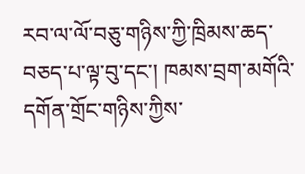རབ་ལ་ལོ་བཅུ་གཉིས་ཀྱི་ཁྲིམས་ཆད་བཅད་པ་ལྟ་བུ་དང་། ཁམས་བྲག་མགོའི་དགོན་གྲོང་གཉིས་ཀྱིས་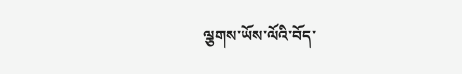ལྕགས་ཡོས་ལོའི་བོད་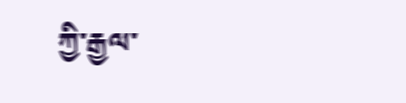ཀྱི་རྒྱལ་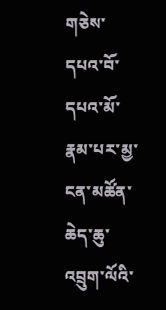གཅེས་དཔའ་བོ་དཔའ་མོ་རྣམ་པར་མྱ་ངན་མཚོན་ཆེད་ཆུ་འབྲུག་ལོའི་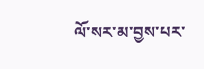ལོ་སར་མ་བྱས་པར་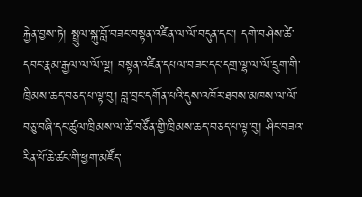རྐྱེན་བྱས་ཏེ། སྤྲུལ་སྐུ་བློ་བཟང་བསྟན་འཛིན་ལ་ལོ་བདུན་དང་། དགེ་བཤེས་ཚེ་དབང་རྣམ་རྒྱལ་ལ་ལོ་ལྔ། བསྟན་འཛིན་དཔལ་བཟང་དང་དགྲ་ལྷ་ལ་ལོ་དྲུག་གི་ཁྲིམས་ཆད་བཅད་པ་ལྟ་བུ། བླ་བྲང་དགོན་པའི་དུས་འཁོར་ཐབས་མཁས་ལ་ལོ་བཅུ་བཞི་དང་ཚུལ་ཁྲིམས་ལ་ཚེ་བཙོན་གྱི་ཁྲིམས་ཆད་བཅད་པ་ལྟ་བུ། ཤིང་བཟའ་རིན་པོ་ཆེ་ཚང་གི་ཕྱག་མཛོད་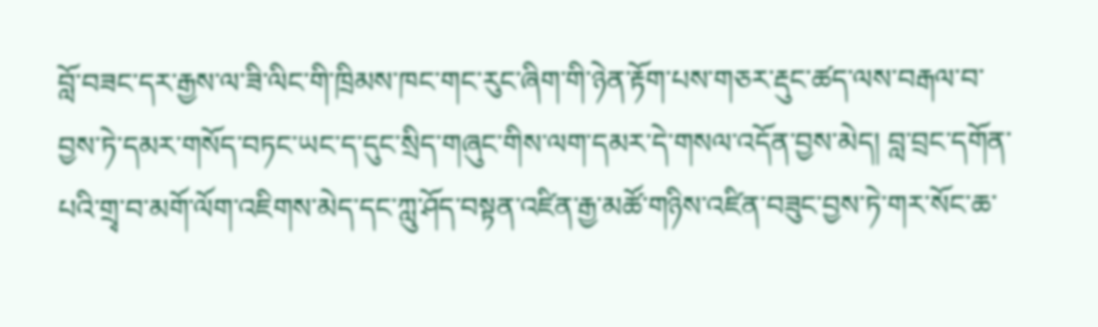བློ་བཟང་དར་རྒྱས་ལ་ཟི་ལིང་གི་ཁྲིམས་ཁང་གང་རུང་ཞིག་གི་ཉེན་རྟོག་པས་གཅར་རྡུང་ཚད་ལས་བརྒལ་བ་བྱས་ཏེ་དམར་གསོད་བཏང་ཡང་ད་དུང་སྲིད་གཞུང་གིས་ལག་དམར་དེ་གསལ་འདོན་བྱས་མེད། བླ་བྲང་དགོན་པའི་གྲྭ་བ་མགོ་ལོག་འཇིགས་མེད་དང་ཀླུ་ཤོད་བསྟན་འཛིན་རྒྱ་མཚོ་གཉིས་འཛིན་བཟུང་བྱས་ཏེ་གར་སོང་ཆ་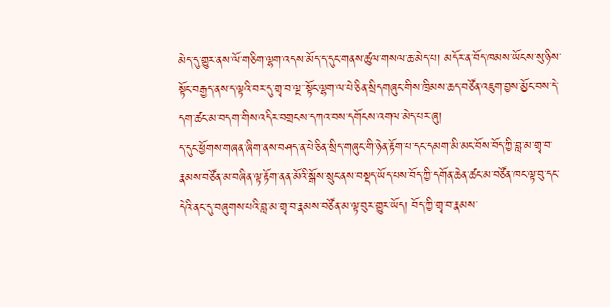མེད་དུ་གྱུར་ནས་ལོ་གཅིག་ལྷག་འདས་མོད་ད་དུང་གནས་ཚུལ་གསལ་ཆ་མེད་པ། མདོར་ན་བོད་ཁམས་ཡོངས་སུ་ཉིས་སྟོང་བརྒྱད་ནས་ད་ལྟའི་བར་དུ་གྲྭ་བ་ལྔ་་སྟོང་ལྷག་ལ་པེ་ཅིན་སྲིདགཞུང་གིས་ཁྲིམས་ཆད་བཙོན་འཇུག་བྱས་མྱོང་བས་དེ་དག་ཚང་མ་བདག་གིས་འདིར་བགྲངས་དཀའ་བས་དགོངས་འགལ་མེད་པར་ཞུ།
ད་དུང་ཕྱོགས་གཞན་ཞིག་ནས་བཤད་ན་པེ་ཅིན་སྲིད་གཞུང་གི་ཉེན་རྟོག་པ་དང་དམག་མི་མང་བོས་བོད་ཀྱི་བླ་མ་གྲྭ་བ་རྣམས་བཙོན་མ་བཞིན་ལྟ་རྟོག་ནན་མོའི་སྒོས་སྲུང་ནས་བསྡད་ཡོད་པས་བོད་ཀྱི་དགོན་ཆེན་ཚང་མ་བཙོན་ཁང་ལྟ་བུ་དང་དེའི་ནང་དུ་བཞུགས་པའི་བླ་མ་གྲྭ་བ་རྣམས་བཙོན་མ་ལྟ་བུར་གྱུར་ཡོད། བོད་ཀྱི་གྲྭ་བ་རྣམས་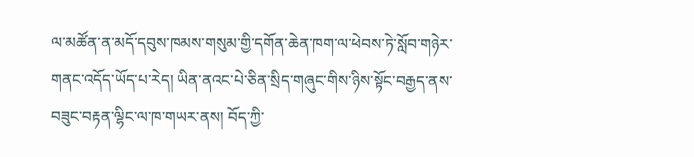ལ་མཚོན་ན་མདོ་དབུས་ཁམས་གསུམ་གྱི་དགོན་ཆེན་ཁག་ལ་ཕེབས་ཏེ་སློབ་གཉེར་གནང་འདོད་ཡོད་པ་རེད། ཡིན་ནའང་པེ་ཅིན་སྲིད་གཞུང་གིས་ཉིས་སྟོང་བརྒྱད་ནས་བཟུང་བརྟན་ལྷིང་ལ་ཁ་གཡར་ནས། བོད་ཀྱི་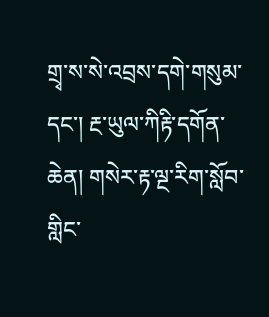གྲྭ་ས་སེ་འབྲས་དགེ་གསུམ་དང་། རྔ་ཡུལ་ཀིརྟི་དགོན་ཆེན། གསེར་རྟ་ལྔ་རིག་སློབ་གླིང་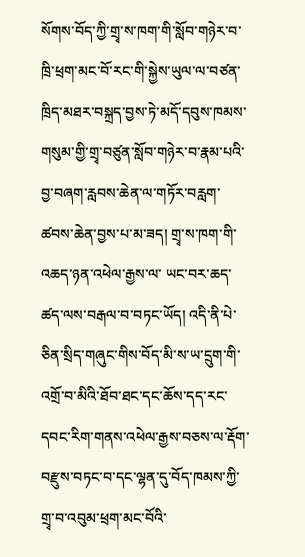སོགས་བོད་ཀྱི་གྲྭ་ས་ཁག་གི་སློབ་གཉེར་བ་ཁྲི་ཕྲག་མང་བོ་རང་གི་སྐྱེས་ཡུལ་ལ་བཙན་ཁྲིད་མཐར་བསྐྲད་བྱས་ཏེ་མདོ་དབུས་ཁམས་གསུམ་གྱི་གྲྭ་བཙུན་སློབ་གཉེར་བ་རྣམ་པའི་བྱ་བཞག་རླབས་ཆེན་ལ་གཏོར་བརླག་ཚབས་ཆེན་བྱས་པ་མ་ཟད། གྲྭ་ས་ཁག་གི་འཆད་ཉན་འཕེལ་རྒྱས་ལ་ ཡང་བར་ཆད་ཚད་ལས་བརྒལ་བ་བཏང་ཡོད། འདི་ནི་པེ་ཅིན་སྲིད་གཞུང་གིས་བོད་མི་ས་ཡ་དྲུག་གི་འགྲོ་བ་མིའི་ཐོབ་ཐང་དང་ཆོས་དད་རང་དབང་རིག་གནས་འཕེལ་རྒྱས་བཅས་ལ་རྡོག་བརྫུས་བཏང་བ་དང་ལྷན་དུ་བོད་ཁམས་ཀྱི་གྲྭ་བ་འབུམ་ཕྲག་མང་བོའི་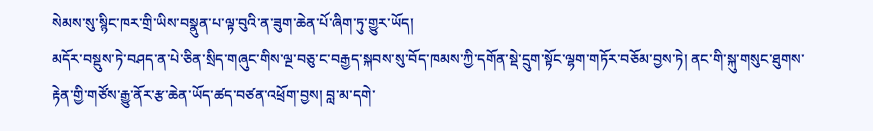སེམས་སུ་སྙིང་ཁར་གྲི་ཡིས་བསྣུན་པ་ལྟ་བུའི་ན་ཟུག་ཆེན་པོ་ཞིག་ཏུ་གྱུར་ཡོད།
མདོར་བསྡུས་ཏེ་བཤད་ན་པེ་ཅིན་སྲིད་གཞུང་གིས་ལྔ་བཅུ་ང་བརྒྱད་སྐབས་སུ་བོད་ཁམས་ཀྱི་དགོན་སྡེ་དྲུག་སྟོང་ལྷག་གཏོར་བཅོམ་བྱས་ཏེ། ནང་གི་སྐུ་གསུང་ཐུགས་རྟེན་གྱི་གཙོས་རྒྱུ་ནོར་རྩ་ཆེན་ཡོད་ཚད་བཙན་འཕྲོག་བྱས། བླ་མ་དགེ་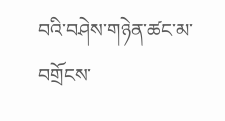བའི་བཤེས་གཉེན་ཚང་མ་བགྲོངས་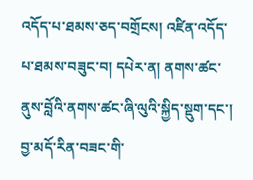འདོད་པ་ཐམས་ཅད་བགྲོངས། འཛིན་འདོད་པ་ཐམས་བཟུང་བ། དཔེར་ན། ནགས་ཚང་ནུས་བློའི་ནགས་ཚང་ཞི་ལུའི་སྐྱིད་སྡུག་དང་། བྱ་མདོ་རིན་བཟང་གི་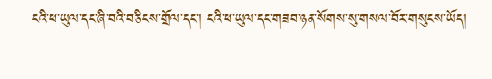ངའི་ཕ་ཡུལ་དང་ཞི་བའི་བཅིངས་གྲོལ་དང་། ངའི་ཕ་ཡུལ་དང་གཟབ་ཉན་སོགས་སུ་གསལ་བོར་གསུངས་ཡོད།